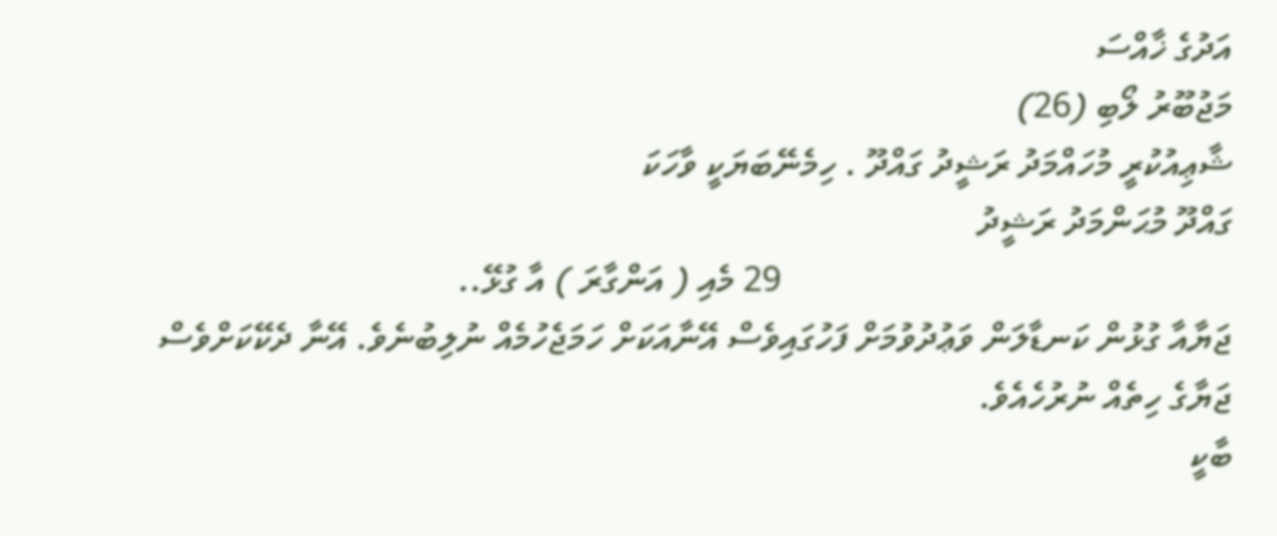އަދުގެ ޚާއްސަ
މަޖުބޫރު ލޯބި (26)
ޝާޢިއުކުރީ މުހައްމަދު ރަޝީދު ގައްދޫ . ހިމެނޭބަޔަކީ ވާހަކަ
ގައްދޫ މުޙަންމަދު ރަޝީދު
                                                   29 މެއި ( އަންގާރަ ) އާ ގުޅޭ..
ޖަޔާއާ ގުޅުން ކަނޑާލަން ވަޢުދުވުމަށް ފަހުގައިވެސް އޭނާއަކަށް ހަމަޖެހުމެއް ނުލިބުނެވެ. އޭނާ ދެކޭކަށްވެސް ޖަޔާގެ ހިތެއް ނުރުހެއެވެ.
ބާކީ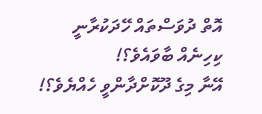އޮތް ދުވަސްތައް ހޭދަކުރާނީ ކިހިނެއް ބާވައެވެ؟!
އޭނާ މިގެ ދޫކޮށްދާންވީ ހެއްޔެވެ؟!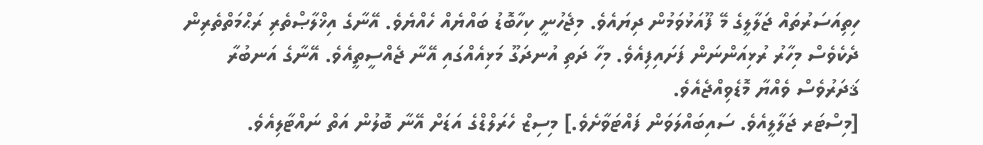ހިތިއަސަރުތައް ޖަލާލީގެ މޭ ފޫއަޅުވަމުން ދިޔައެވެ. މިޖެހުނީ ކިހާބޮޑު ބައްޔެއް ހެއްޔެވެ. އޭނާގެ އިޚްލާޞްތެރި ރަޙްމަތްތެރިން ދެކެވެސް މިހާރު ރުޅިއަންނަން ފަށައިފިއެވެ. މިހާ ދަތި އުނދަގޫ މަޅިއެއްގައި އޭނާ ޖެއްސީތީއެވެ. އޭނާގެ އަނބުރާ ޤަދަރުވެސް ވެއްޔާ މޮޑެވިއްޖެއެވެ.
[މިސްޓަރ ޖަލާލީއެވެ. ސައިބައްލަވަން ފައްޓަވާށެވެ.] މިސިޒް ހެރަލްޑްގެ އަޑަށް އޭނާ ބޮލުން އަތް ނައްޓާލިއެވެ.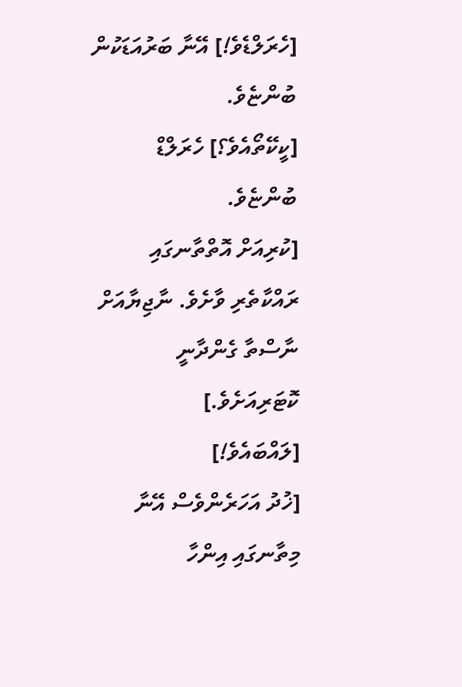[ހެރަލްޑެވެ!] އޭނާ ބަރުއަޑަކުން ބުންޏެވެ.
[ކީކޭތޯއެވެ؟] ހެރަލްޑް ބުންޏެވެ.
[ކުރިއަށް އޮތްތާނގައި ރައްކާތެރި ވާށެވެ. ނާޖިޔާއަށް ނާސްތާ ގެންދާނީ ކޮޓަރިއަށެވެ.]
[ލައްބައެވެ!]
[ޚުދު އަހަރެންވެސް އޭނާ މިތާނގައި އިންހާ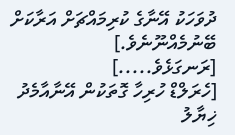ދުވަހަކު އޭނާގެ ކުރިމައްޗަށް އަރާކަށް ބޭނުމެއްނޫނެވެ.]
[ރަނގަޅެވެ.....]
[ހެރަލްޑް ހުރިހާ ގޮތަކުން އޭނާއާމެދު ޚިޔާލު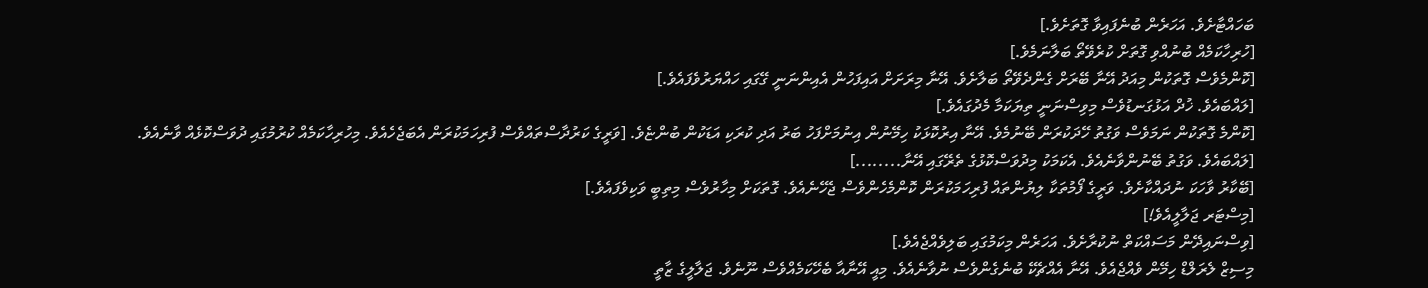ބަހައްޓާށެވެ. އަހަރެން ބުނެފައިވާ ގޮތަށެވެ.]
[ހުރިހާކަމެއް ބުނުއްވި ގޮތަށް ކުރެވޭތޯ ބަލާނަމެވެ.]
[ކޮންމެވެސް ގޮތަކުން މިއަދު އޭނާ ބޭރަށް ގެންދެވޭތޯ ބަލާށެވެ. އޭނާ މިރަށަށް އައިފަހުން އެއިންނަނީ ގޭގައި ހައްޔަރުވެފައެވެ.]
[ލައްބައެވެ. ޚުދް އަޅުގަނޑުވެސް މިވިސްނަނީ ތިޔަކަމާ މެދުގައެވެ.]
[ކޮންމެ ގޮތަކުން ނަމަވެސް ވަގުތު ހޭދަކުރަން ބޭނުމެވެ. އޭނާ އިރުކޮޅަކު ހިމޭނުން އިނުމަށްފަހު ބަރު އަދި ކުރަކި އަޑަކުން ބުންޏެވެ. [ވަރީގެ ކަރުދާސްތައްވެސް ފުރިހަމަކުރަން އެބަޖެހެއެވެ. މިހުރިހާކަމެއް ކުރުމުގައި ދުވަސްކޮޅެއް ވާނެއެވެ.
[ލައްބައެވެ. ވަގުތު ބޭނުންވާނެއެވެ. އެކަމަކު މިދުވަސްކޮޅުގެ ތެރޭގައި އޭނާ........]
[ބޭކާރު ވާހަކަ ނުދައްކާށެވެ. ވަރީގެ ފޯމުތަކާ ލިޔުންތައް ފުރިހަމަކުރަން ކޮންމެހެންވެސް ޖެހޭނެއެވެ. ގޮތަކަށް މިހާރުވެސް މިތިބީ ވަކިވެފައެވެ.]
[މިސްޓަރ ޖަލާލީއެވެ!]
[ވިސްނައިދޭން މަސައްކަތް ނުކުރާށެވެ. އަހަރެން މިކަމުގައި ބަލިވެއްޖެއެވެ.]
މިސިޒް ލެރަލްޑް ހިމޭން ވެއްޖެއެވެ. އޭނާ އެއްޗެކޭ ބުނެގެންވެސް ނުވާނެއެވެ. މިއީ އޭނާއާ ބެހޭކަމެއްވެސް ނޫނެވެ. ޖަލާލީގެ ޒާތީ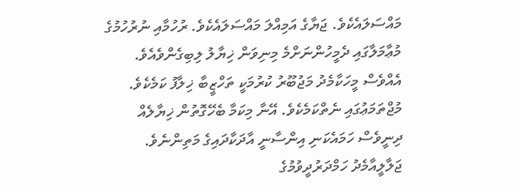މައްސަލައެކެވެ. ޖަޔާގެ އަމިއްލަ މައްސަލައެކެވެ. ރުހުމާއި ނުރުހުމުގެ މުޢާމަލާގައި ދެމީހުންނަށްމެ މިނިވަން ޚިޔާލު ލިބިގެންވެއެވެ. އެއްވެސް މީހަކާމެދު މަޖުބޫރު ކުރުމަކީ ތަހްޒީބާ ޚިލާފު ކަމެކެވެ. މުޖްތަމަޢުގައި ނެތްކަމެކެވެ. އޭނާ މިކަމާ ބެހޭގޮތުން ޚިޔާލެއް ދިނީވެސް ހަމައެކަނި އިންސާނީ އާދަކާދައިގެ މަތިންނެވެ. ޖަލާލީއާމެދު ހަމްދަރުދީވުމުގެ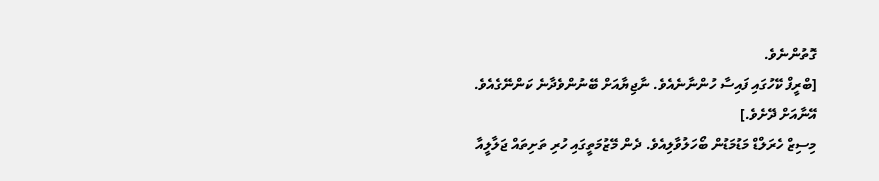ގޮތުންނެވެ.
[ބްރީފް ކޭހުގައި ފައިސާ ހުންނާނެއެވެ. ނާޖިޔާއަށް ބޭނުންވެދާނެ ކަންނޭގެއެވެ. އޭނާއަށް ދޭށެވެ.]
މިސިޒް ހެރަލްޑް މަޑުމަޑުން ބޯހަލުވާލިއެވެ. ދެން މޭޒުމަތީގައި ހުރި ތަށިތައް ޖަލާލީއާ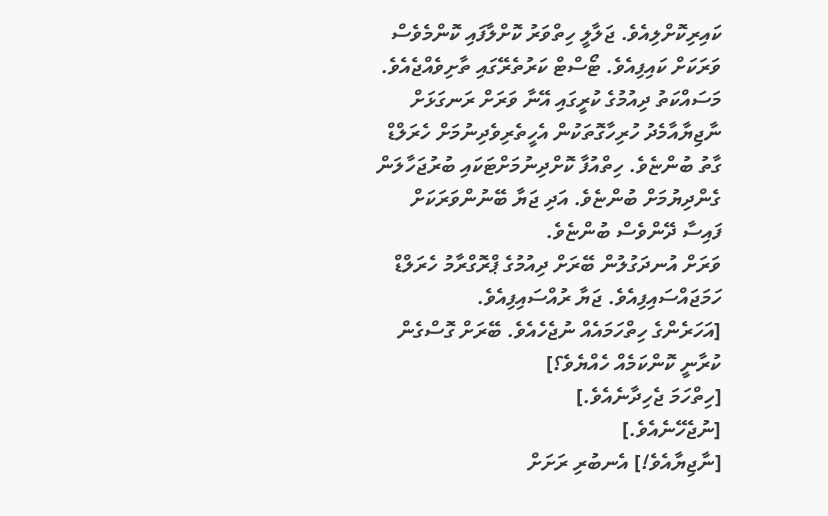ކައިރިކޮށްލިއެވެ. ޖަލާލީ ހިތްވަރު ކޮށްލާފައި ކޮންމެވެސް ވަރަކަށް ކައިފިއެވެ. ޓޯސްޓް ކަރުތެރޭގައި ތާށިވެއްޖެއެވެ.
މަސައްކަތު ދިއުމުގެ ކުރީގައި އޭނާ ވަރަށް ރަނގަޅަށް ނާޖިޔާއާމެދު ހުރިހާގޮތަކުން އެހީތެރިވެދިނުމަށް ހެރަލްޑް ގާތު ބުންޏެވެ. ހިތްއުފާ ކޮށްދިނުމަށްޓަކައި ބުރުޖަހާލަން ގެންދިޔުމަށް ބުންޏެވެ. އަދި ޖަޔާ ބޭނުންވަރަކަށް ފައިސާ ދޭންވެސް ބުންޏެވެ.
ވަރަށް އުނދަގުލުން ބޭރަށް ދިއުމުގެ ޕްރޮގްރާމު ހެރަލްޑް ހަމަޖައްސައިފިއެވެ. ޖަޔާ ރުއްސައިފިއެވެ.
[އަހަރެންގެ ހިތްހަމައެއް ނުޖެހެއެވެ. ބޭރަށް ގޮސްގެން ކުރާނީ ކޮންކަމެއް ހެއްޔެވެ؟]
[ހިތްހަމަ ޖެހިދާނެއެވެ.]
[ނުޖެހޭނެއެވެ.]
[ނާޖިޔާއެވެ!] އެނބުރި ރަށަށް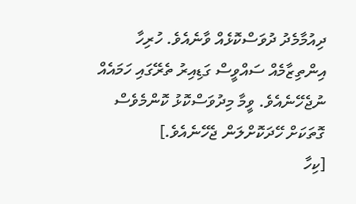ދިއުމާމެދު ދުވަސްކޮޅެއް ވާނެއެވެ. ހުރިހާ އިންތިޒާމެއް ސައްވީސް ގަޑިއިރު ތެރޭގައި ހަމައެއް ނުޖެހޭނެއެވެ. ވީމާ މިދުވަސްކޮޅު ކޮންމެވެސް ގޮތަކަށް ހޭދަކޮށްލަން ޖެހޭނެއެވެ.]
[ކިހާ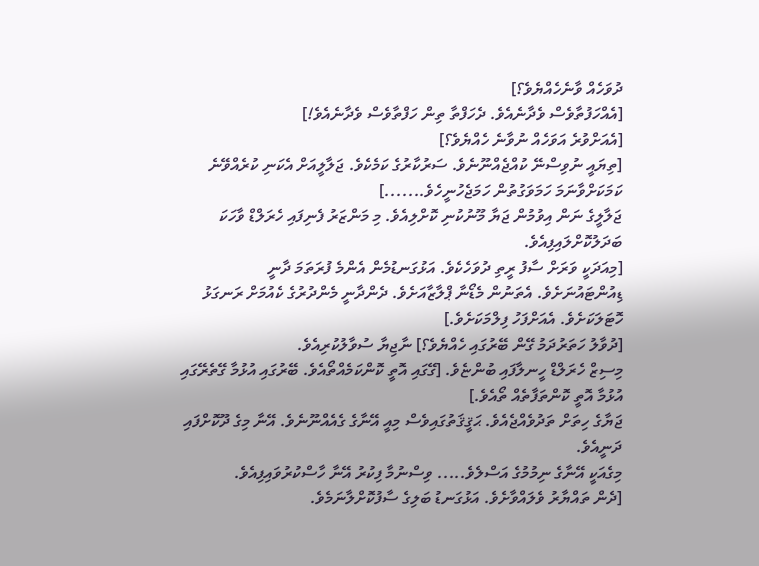ދުވަހެއް ވާނެހެއްޔެވެ؟]
[އެއްހަފުތާވެސް ވެދާނެއެވެ. ދެހަފްތާ ތިން ހަފްތާވެސް ވެދާނެއެވެ!]
[އެއަށްވުރެ އަވަހެއް ނުވާނެ ހެއްޔެވެ؟]
[ތިޔައީ ނުވިސްނޭ ކުއްޖެއްނޫނެވެ. ސަރުކާރުގެ ކަމެކެވެ. ޖަލާލީއަށް އެކަނި ކުރެއްވޭނެ ކަމަކަށްވާނަމަ ހަމަވަގުތުން ހަމަޖެހުނީހެވެ.......]
ޖަލާލީގެ ނަން އިވުމުން ޖަޔާ މޫނުކުނި ކޮށްލިއެވެ. މި މަންޒަރު ފެނިފައި ހެރަލްޑް ވާހަކަ ބަދަލުކޮށްލައިފިއެވެ.
[މިއަދަކީ ވަރަށް ސާފު ރީތި ދުވަހެކެވެ. އަޅުގަނޑުމެން އެންމެ ފުރަތަމަ ދާނީ ޑިއުންޓައުނަށެވެ. އެތަނުން މެޑޯނާ ޕްލާޒާއަށެވެ. ދެންދާނީ މެންދުރުގެ ކެއުމަށް ރަނގަޅު ހޮޓަލަކަށެވެ. އެއަށްފަހު ފިލްމަކަށެވެ.]
[ދުވާލު ހަތަރުދަމު ގޭން ބޭރުގައި ހެއްޔެވެ؟] ނާޖިޔާ ސުވާލުކުރިއެވެ.
މިސިޒް ހެރަލްޑް ހީނލާފައި ބުންޏެވެ. [ގޭގައި އޮތީ ކޮންކަމެއްތޯއެވެ. ބޭރުގައި އުޅުމާ ގޭތެރޭގައި އުޅުމާ އޮތީ ކޮންތަފާތެއް ތޯއެވެ.]
ޖަޔާގެ ހިތަށް ތަދުވެއްޖެއެވެ. ޙަޤީޤަތުގައިވެސް މިއީ އޭނާގެ ގެއެއްނޫނެވެ. އޭނާ މިގެ ދޫކޮށްފައި ދަނީއެވެ.
މިގެއަކީ އޭނާގެ ނިމުމުގެ އަސްލެވެ..... ވިސްނުމާ ފިކުރު އޭނާ ހާސްކުރުވައިފިއެވެ.
[ދެން ތައްޔާރު ވެލައްވާށެވެ. އަޅުގަނޑު ބަލިގެ ސާފުކޮށްލާނަމެވެ.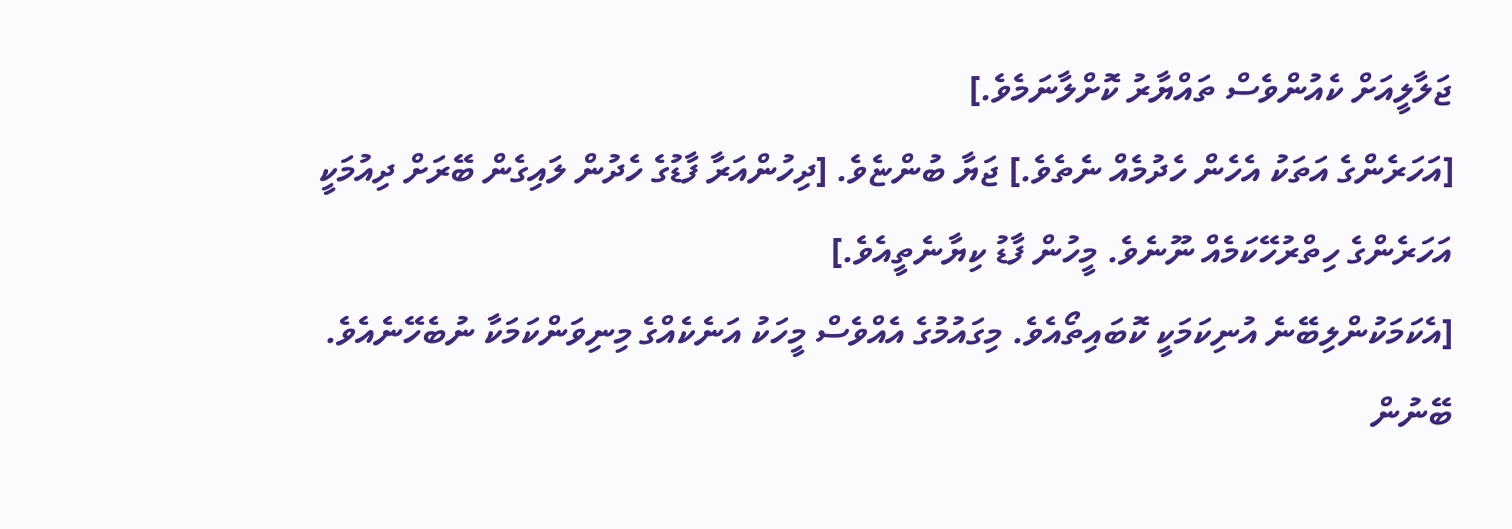ޖަލާލީއަށް ކެއުންވެސް ތައްޔާރު ކޮށްލާނަމެވެ.]
[އަހަރެންގެ އަތަކު އެހެން ހެދުމެއް ނެތެވެ.] ޖަޔާ ބުންޏެވެ. [ދިހުންއަރާ ފާޑުގެ ހެދުން ލައިގެން ބޭރަށް ދިއުމަކީ އަހަރެންގެ ހިތްރުހޭކަމެއް ނޫނެވެ. މީހުން ފާޑު ކިޔާނެތީއެވެ.]
[އެކަމަކުންލިބޭނެ އުނިކަމަކީ ކޮބައިތޯއެވެ. މިގައުމުގެ އެއްވެސް މީހަކު އަނެކެއްގެ މިނިވަންކަމަކާ ނުބެހޭނެއެވެ. ބޭނުން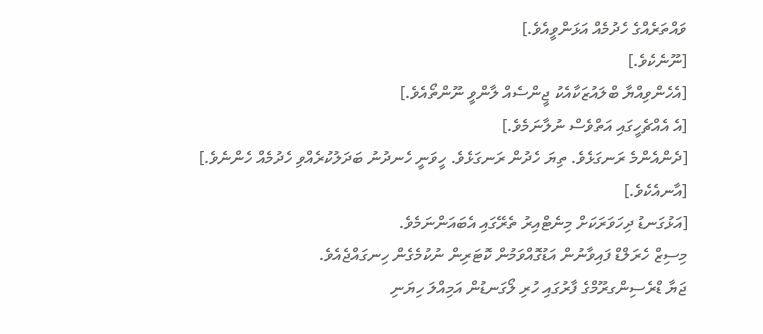ވައްތަރެއްގެ ހެދުމެއް އަޅަންވީއެވެ.]
[ނޫނެކެވެ.]
[އެހެންވިއްޔާ ބްލައުޒަކާއެކު ޖީންސެއް ލާންވީ ނޫންތޯއެވެ.]
[އެ އެއްޗެހީގައި އަތްވެސް ނުލާނަމެވެ.]
[ދެންއެންމެ ރަނގަޅެވެ. ތިޔަ ހެދުން ރަނގަޅެވެ. ހީވަނީ ހެނދުނު ބަދަލުކުރެއްވި ހެދުމެއް ހެންނެވެ.]
[އާނއެކެވެ.]
[އަޅުގަނޑު ދިހަވަރަކަށް މިނެޓްއިރު ތެރޭގައި އެބައަންނަމެވެ.
މިސިޒް ހެރަލްޑް ފައިވާނުން އަޑުގޮއްވަމުން ކޮޓަރިން ނުކުމެގެން ހިނގައްޖެއެވެ.
ޖަޔާ ޑްރެސިންގރޫމްގެ ފާރުގައި ހުރި ލޯގަނޑުން އަމިއްލަ ހިޔަނި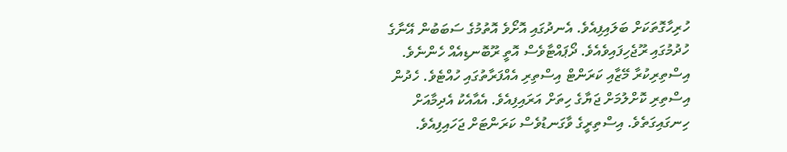ހުރިހާގޮތަކަށް ބަލައިފިއެވެ. އެނދުގައި އޮށޯވެ އޮތުމުގެ ސަބަބުން އޭނާގެ ހުދުމުގައި ރޫޖެހިފައިވެއެވެ. ދޯޕައްޓާވެސް އޮތީ ރޫބޮނޑިއެއް ހެންނެވެ.
އިސްތިރިކުރާ މޭޒާއި ކަރަންޓް އިސްތިރި އެއްފަރާތުގައި ހުއްޓެވެ. ހެދުން އިސްތިރި ކޮށްލުމަށް ޖަޔާގެ ހިތަށް އަރައިފިއެވެ. އެއާއެކު އެދިމާއަށް ހިނގައިގަތެވެ. އިސްތިރީގެ ވާގަނޑުވެސް ކަރަންޓަށް ޖަހައިފިއެވެ.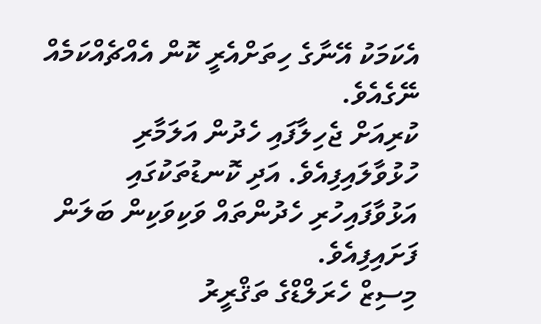އެކަމަކު އޭނާގެ ހިތަށްއެރީ ކޮން އެއްޗެއްކަމެއް ނޭގެއެވެ.
ކުރިއަށް ޖެހިލާފައި ހެދުން އަލަމާރި ހުޅުވާލައިފިއެވެ. އަދި ކޮނޑުތަކުގައި އަޅުވާފައިހުރި ހެދުންތައް ވަކިވަކިން ބަލަން ފަށައިފިއެވެ.
މިސިޒް ހެރަލްޑްގެ ތަޤްރީރު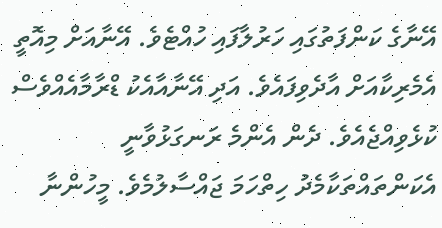އޭނާގެ ކަންފަތުގައި ހަރުލާފައި ހުއްޓެވެ. އޭނާއަށް މިއޮތީ އެމެރިކާއަށް އާދެވިފައެވެ. އަދި އޭނާއާއެކު ޑްރާމާއެއްވެސް ކުޅެވިއްޖެއެވެ. ދެން އެންމެ ރަނގަޅުވާނީ އެކަންތައްތަކާމެދު ހިތްހަމަ ޖައްސާލުމެވެ. މީހުންނާ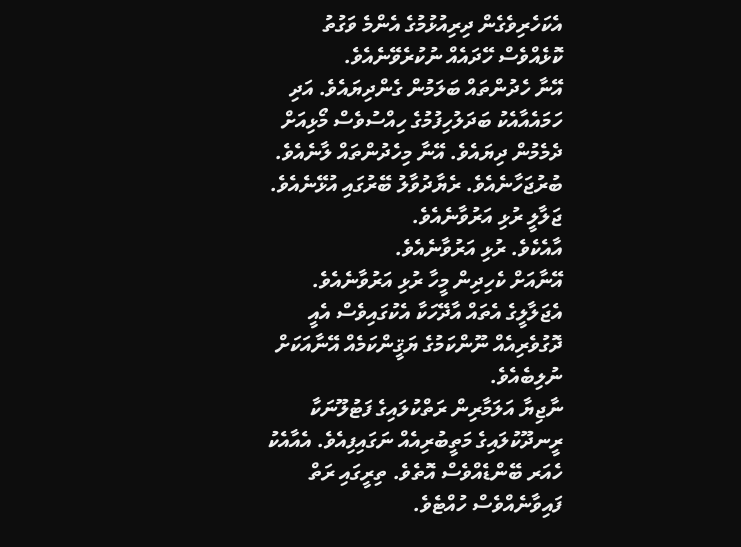އެކަހެރިވެގެން ދިރިއުޅުމުގެ އެންމެ ވަގުތު ކޮޅެއްވެސް ހޭދައެއް ނުކުރެވޭނެއެވެ.
އޭނާ ހެދުންތައް ބަލަމުން ގެންދިޔައެވެ. އަދި ހަމައެއާއެކު ބަދަލުހިފުމުގެ ހިއްސުވެސް މޯޅިއަށް ދެމެމުން ދިޔައެވެ. އޭނާ މިހެދުންތައް ލާނެއެވެ. ބުރުޖަހާނެއެވެ. ރެޔާދުވާލު ބޭރުގައި އުޅޭނެއެވެ. ޖަލާލީ ރުޅި އަރުވާނެއެވެ.
އާއެކެވެ. ރުޅި އަރުވާނެއެވެ.
އޭނާއަށް ކެހިދިން މީހާ ރުޅި އަރުވާނެއެވެ.
އެޖަލާލީގެ އެތައް އާދޭހަކާ އެކުގައިވެސް އެއީ ދޮގުވެރިއެއް ނޫންކަމުގެ ޔަޤީންކަމެއް އޭނާއަކަށް ނުލިބެއެވެ.
ނާޖިޔާ އަލަމާރިން ރަތްކުލައިގެ ފަޓުލޫނަކާ ރީނދޫކުލައިގެ މަތީބުރިއެއް ނަގައިފިއެވެ. އެއާއެކު ހެއަރ ބޭންޑެއްވެސް އޮތެވެ. ތިރީގައި ރަތް ފައިވާނެއްވެސް ހުއްޓެވެ.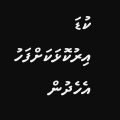ކުޑަ އިރުކޮޅަކަށްފަހު އެހެދުން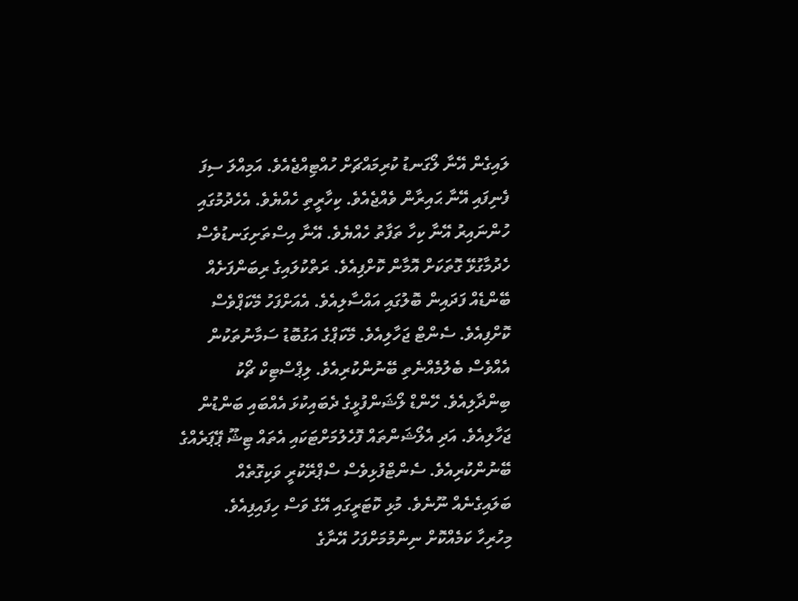ލައިގެން އޭނާ ލޯގަނޑު ކުރިމައްޗަށް ހުއްޓިއްޖެއެވެ. އަމިއްލަ ސިފަ ފެނިފައި އޭނާ ޙައިރާން ވެއްޖެއެވެ. ކިހާރީތި ހެއްޔެވެ. އެހެދުމުގައި ހުންނައިރު އޭނާ ކިހާ ތަފާތު ހެއްޔެވެ. އޭނާ އިސްތަށިގަނޑުވެސް ހެދުމާގުޅޭ ގޮތަކަށް އޮމާން ކޮށްފިއެވެ. ރަތްކުލައިގެ ރިބަންފަށެއް ބޭންޑެއް ފަދައިން ބޮލުގައި އައްސާލިއެވެ. އެއަށްފަހު މޭކަޕްވެސް ކޮށްފިއެވެ. ސެންޓް ޖަހާލިއެވެ. މޭކަޕްގެ އަގުބޮޑު ސަމާނުތަކުން އެއްވެސް ބެލުމެއްނެތި ބޭނުންކުރިއެވެ. ލިޕްސްޓިކް ޗޯކު ބިންދާލިއެވެ. ހޭންޑް ލޯޝަންފުޅީގެ ދެބައިކުޅަ އެއްބައި ބަންޑުން ޖަހާލިއެވެ. އަދި އެލޯޝަންތައް ފޮހެލުމަށްޓަކައި އެތައް ޓިޝޫ ޕޭޕަރެއްގެ ބޭނުންކުރިއެވެ. ސެންޓްފުޅިވެސް ސްޕްރޭކުރީ ވަކިގޮތެއް ބަލައިގެނެއް ނޫނެވެ. މުޅި ކޮޓަރީގައި އޭގެ ވަސް ހިފައިފިއެވެ.
މިހުރިހާ ކަމެއްކޮށް ނިންމުމަށްފަހު އޭނާގެ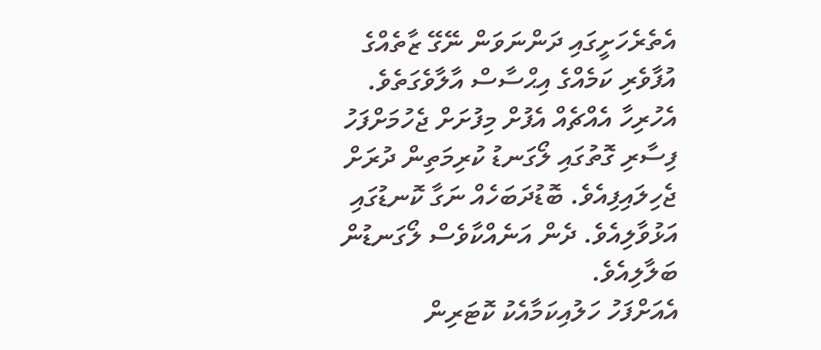އެތެރެހަށީގައި ދަންނަވަން ނޭގޭ ޒާތެއްގެ އުފާވެރި ކަމެއްގެ އިޙްސާސް އާލާވެގަތެވެ. އެހުރިހާ އެއްޗެއް އެފުށް މިފުށަށް ޖެހުމަށްފަހު ފިސާރި ގޮތުގައި ލޯގަނޑު ކުރިމަތިން ދުރަށް ޖެހިލައިފިއެވެ. ބޮޑުދަބަހެއް ނަގާ ކޮނޑުގައި އަޅުވާލިއެވެ. ދެން އަނެއްކާވެސް ލޯގަނޑުން ބަލާލިއެވެ.
އެއަށްފަހު ހަލުއިކަމާއެކު ކޮޓަރިން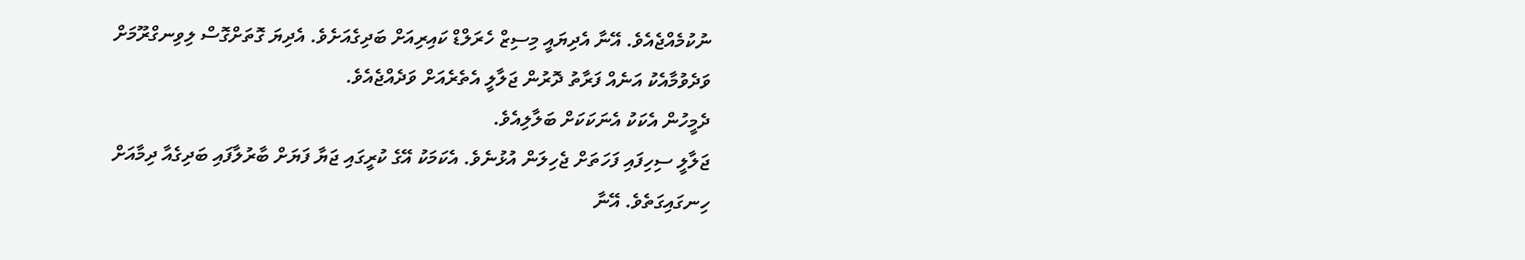ނުކުމެއްޖެއެވެ. އޭނާ އެދިޔައީ މިސިޒް ހެރަލްޑް ކައިރިއަށް ބަދިގެއަށެވެ. އެދިޔަ ގޮތަށްގޮސް ލިވިނގްރޫމަށް ވަދެވުމާއެކު އަނެއް ފަރާތު ދޮރުން ޖަލާލީ އެތެރެއަށް ވަދެއްޖެއެވެ.
ދެމީހުން އެކަކު އެނަކަކަށް ބަލާލިއެވެ.
ޖަލާލީ ސިހިފައި ފަހަތަށް ޖެހިލަން އުޅުނެވެ. އެކަމަކު އޭގެ ކުރީގައި ޖަޔާ ފަޔަށް ބާރުލާފައި ބަދިގެއާ ދިމާއަށް ހިނގައިގަތެވެ. އޭނާ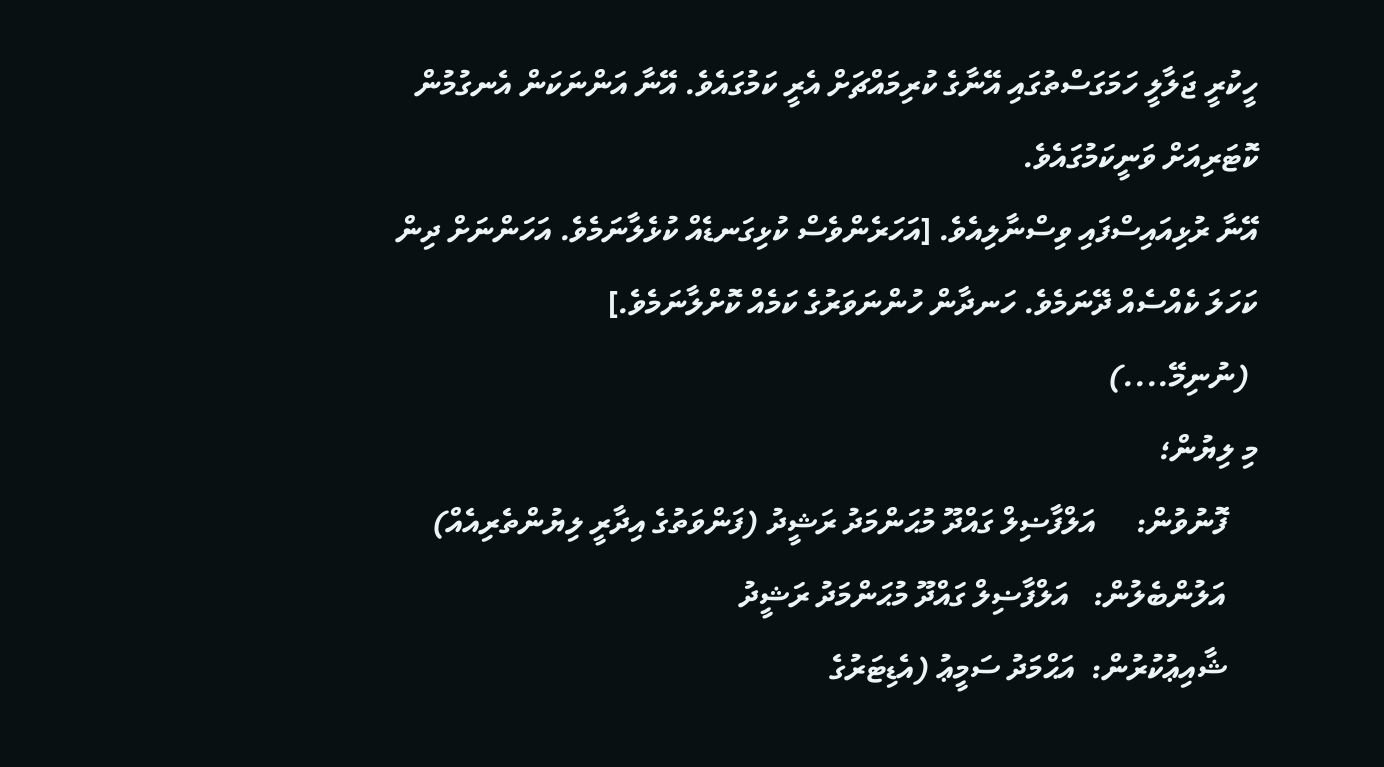ހީކުރީ ޖަލާލީ ހަމަގަސްތުގައި އޭނާގެ ކުރިމައްޗަށް އެރީ ކަމުގައެވެ. އޭނާ އަންނަކަން އެނގުމުން ކޮޓަރިއަށް ވަނީކަމުގައެވެ.
އޭނާ ރުޅިއައިސްފައި ވިސްނާލިއެވެ. [އަހަރެންވެސް ކުޅިގަނޑެއް ކުޅެލާނަމެވެ. އަހަންނަށް ދިން ކަހަލަ ކެއްސެއް ދޭނަމެވެ. ހަނދާން ހުންނަވަރުގެ ކަމެއް ކޮށްލާނަމެވެ.]
 (ނުނިމޭ....)
މި ލިޔުން؛
    ފޮނުވުން:     އަލްފާޟިލް ގައްދޫ މުޙަންމަދު ރަޝީދު (ފަންވަތުގެ އިދާރީ ލިޔުންތެރިއެއް)
    އަލުންބެލުން:   އަލްފާޟިލް ގައްދޫ މުޙަންމަދު ރަޝީދު
    ޝާއިޢުކުރުން:  އަޙްމަދު ސަމީޢު (އެޑިޓަރުގެ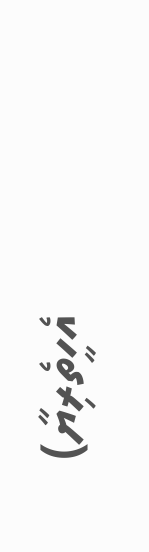އެހީތެރިޔާ)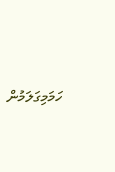ހަމަމިގަލަމުން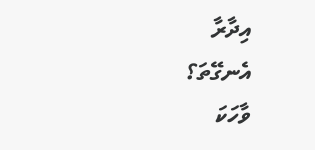އިދާރާ
އެނގޭތަ؟
ވާހަކަ